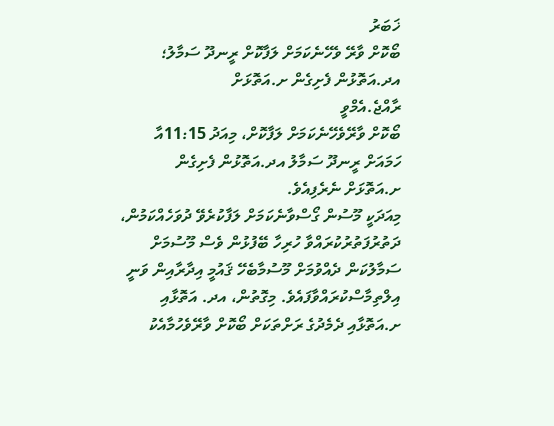ޚަބަރު
ބޯކޮށް ވާރޭ ވެހޭނެކަމަށް ލަފާކޮށް ރީނދޫ ސަމާލު؛ އދ.އަތޮޅުން ފެށިގެން ށ.އަތޮޅަށް
ރާއްޖެ.އެމްވީ
ބޯކޮށް ވާރޭވެހޭނެކަމަށް ލަފާކޮށް، މިއަދު 11:15އާ ހަމައަށް ރީނދޫ ސަމާލު އދ.އަތޮޅުން ފެށިގެން ށ.އަތޮޅަށް ނެރެފިއެވެ.
މިއަދަކީ މޫސުން ގޯސްވާނެކަމަށް ލަފާކުރެވޭ ދުވަހެއްކަމުން، ދަތުރުފަތުރުކުރައްވާ ހުރިހާ ބޭފުޅުން ވެސް މޫސުމަށް ސަމާލުކަން ދެއްވުމަށް މޫސުމާބެހޭ ޤައުމީ އިދާރާއިން ވަނީ އިލްތިމާސްކުރައްވާފައެވެ. މިގޮތުން، އދ. އަތޮޅާއި ށ.އަތޮޅާއި ދެމެދުގެ ރަށްތަކަށް ބޯކޮށް ވާރޭވެހުމާއެކު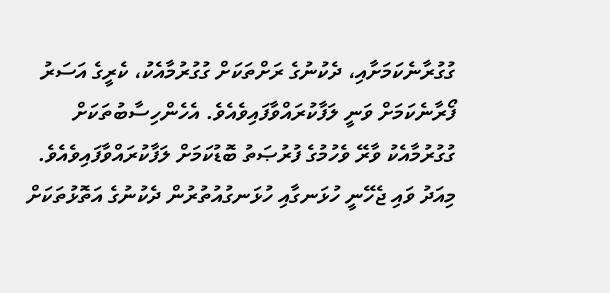ގުގުރާނެކަމަށާއި، ދެކުނުގެ ރަށްތަކަށް ގުގުރުމާއެކު، ކެރީގެ އަސަރު ފޯރާނެކަމަށް ވަނީ ލަފާކުރައްވާފައިވެއެވެ. އެހެންހިސާބުތަކަށް ގުގުރުމާއެކު ވާރޭ ވެހުމުގެ ފުރުޞަތު ބޮޑުކަމަށް ލަފާކުރައްވާފައިވެއެވެ.
މިއަދު ވައި ޖެހޭނީ ހުޅަނގާއި ހުޅަނގުއުތުރުން ދެކުނުގެ އަތޮޅުތަކަށް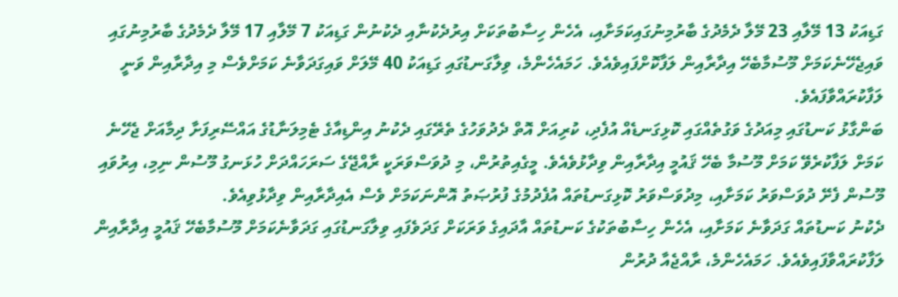ގަޑިއަކު 13 މޭލާއި 23 މޭލާ ދެމެދުގެ ބާރުމިނުގައިކަމަށާއި، އެހެން ހިސާބުތަކަށް އިރުދެކުނާއި ދެކުނުން ގަޑިއަކު 7 މޭލާއި 17 މޭލާ ދެމެދުގެ ބާރުމިނުގައި ވައިޖެހޭނެކަމަށް މޫސުމާބެހޭ އިދާރާއިން ލަފާކޮށްފައިވެއެވެ. ހަމައެހެންމެ، ވިލާގަނޑުގައި ގަޑިއަކު 40 މޭލަށް ވައިގަދަވާނެ ކަމަށްވެސް މި އިދާރާއިން ވަނީ ލަފާކުރައްވާފައެވެ.
ބަންގާޅު ކަނޑުގައި މިއަދުގެ ވަގުތެއްގައި ކޮޅިގަނޑެއް އުފެދި، ކުރިއަށް އޮތް ދެދުވަހުގެ ތެރޭގައި ދެކުނު އިންޑިއާގެ ޓެމިލަނާޑުގެ އައްސޭރިފަށާ ދިމާއަށް ޖެހޭނެ ކަމަށް ލަފާކުރެވޭ ކަމަށް މޫސުމާ ބެހޭ ޤައުމީ އިދާރާއިން ވިދާޅުވެއެވެ. މީގެއިތުރުން، މި ދުވަސްވަރަކީ ރާއްޖޭގެ ސަރަހައްދަށް ހުޅަނގު މޫސުން ނިމި، އިރުވައި މޫސުން ފެށޭ ދުވަސްވަރު ކަމަށާއި، މިދުވަސްވަރު ކޮޅިގަނޑުތައް އުފެދުމުގެ ފުރުޞަތު އޮންނަކަމަށް ވެސް އެއިދާރާއިން ވިދާޅުވިއެވެ.
ދެކުނު ކަނޑުތައް ގަދަވާނެ ކަމަށާއި، އެހެން ހިސާބުތަކުގެ ކަނޑުތައް އާދައިގެ ވަރަކަށް ގަދަވެފައި ވިލާގަނޑުގައި ގަދަވާނެކަމަށް މޫސުމާބެހޭ ޤައުމީ އިދާރާއިން ލަފާކުރައްވާފައިވެއެވެ. ހަމައެހެންމެ، ރާއްޖެއާ ދުރުން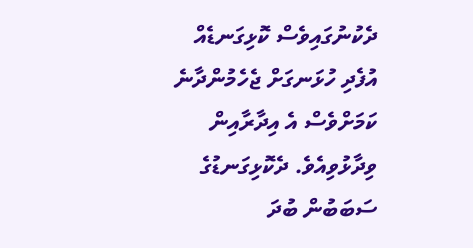ދެކުނުގައިވެސް ކޮޅިގަނޑެއް އުފެދި ހުޅަނގަށް ޖެހެމުންދާނެ ކަމަށްވެސް އެ އިދާރާއިން ވިދާޅުވިއެވެ. ދެކޮޅިގަނޑުގެ ސަބަބުން ބުދަ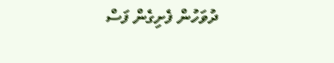ދުވަހުން ފެށިގެން ފަސް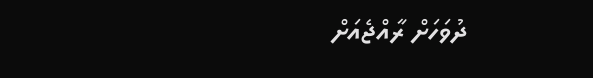ދުވަހަށް ރާއްޖެއަށް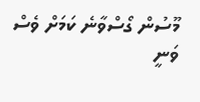މޫސުން ގޯސްވާނެ ކަމަށް ވެސް ވަނީ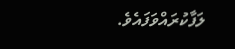ލަފާކުރައްވަފައެވެ.